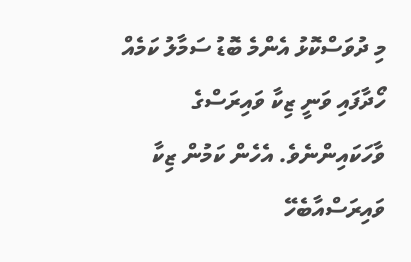މި ދުވަސްކޮޅު އެންމެ ބޮޑު ސަމާލު ކަމެއް ހޯދާފައި ވަނީ ޒިކާ ވައިރަސްގެ ވާހަކައިންނެވެ. އެހެން ކަމުން ޒިކާ ވައިރަސްއާބެހޭ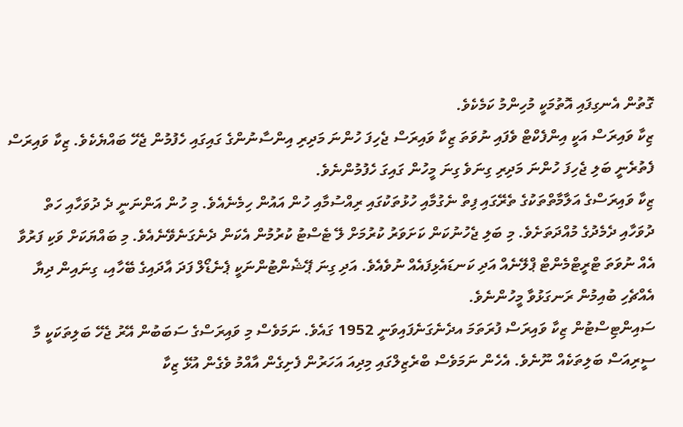ގޮތުން އެނގިފައި އޮތުމަކީ މުހިންމު ކަމެކެވެ.
ޒިކާ ވައިރަސް އަކީ އިންފެކްޓް ވެފައި ނުވަތަ ޒިކާ ވައިރަސް ޖެހިފަ ހުންނަ މަދިރި އިންސާނުންގެ ގައިގައި ހެފުމުން ޖެހޭ ބައްޔެކެވެ. ޒިކާ ވައިރަސް ފެތުރެނީ ބަލި ޖެހިފަ ހުންނަ މަދިރި ގިނަވެ ގިނަ މީހުން ގައިގަ ހެފުމުންނެވެ.
ޒިކާ ވައިރަސްގެ އަލާމާތްތަކުގެ ތެރޭގައި ފިތް ނެގުމާއި ހުޅުތަކުގައި ރިއްސުމާއި ހުން އައުން ހިމެނެއެވެ. މި ހުން އަންނަނީ ދެ ދުވަހާއި ހަތް ދުވަހާއި ދެމެދުގެ މުއްދަތަށެވެ. މި ބަލި ޖެހުނުކަން ކަށަވަރު ކުރުމަށް ލޭ ޓެސްޓު ކުރުމުން އެކަން ދެނެގަނެވޭނެއެވެ. މި ބައްޔަކަށް ވަކި ފަރުވާ އެއް ނުވަތަ ޓްރީޓްމެންޓް ޕްލޭނެއް އަދި ކަނޑައެޅިފައެއް ނުވެއެވެ. އަދި ގިނަ ޕޭޝެންޓުންނަކީ ޕެނެޑޯލް ފަދަ އާދައިގެ ބޭހާއި، ގިނައިން ދިޔާ އެއްޗެހި ބުއިމުން ރަނގަޅުވާ މީހުންނެވެ.
ސައިންޓިސްޓުން ޒިކާ ވައިރަސް ފުރަތަމަ އދެނެގަނެފައިވަނީ 1952 ގައެވެ. ނަމަވެސް މި ވައިރަސްގެ ސަބަބުން އޭރު ޖެހޭ ބަލިތަކަކީ މާ ސީރިއަސް ބަލިތަކެއް ނޫނެވެ. އެހެން ނަމަވެސް ބްރެޒިލްގައި މިދިއަ އަހަރުން ފެށިގެން އާއްމު ވެގެން އުޅޭ ޒިކާ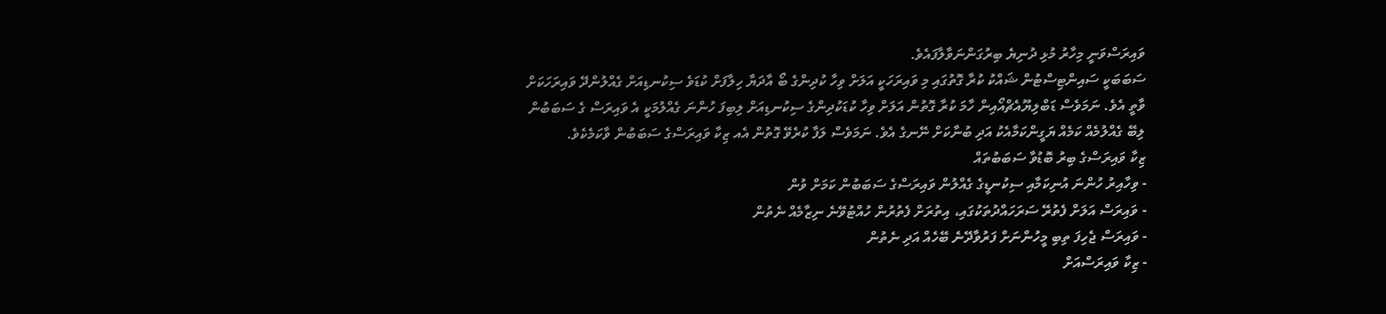ވައިރަސްވަނީ މިހާރު މުޅި ދުނިޔެ ބިރުގަންނަވާލާފައެވެ.
ސަބަބަކީ ސައިންޓިސްޓުން ޝައްކު ކުރާ ގޮތުގައި މި ވައިރަހަކީ އަލަށް ވިހާ ކުދިންގެ ބޯ އާދަޔާ ހިލާފަށް ކުޑަވެ ސިކުނޑިއަށް ގެއްލުންދޭ ވައިރަހަކަށް ވާތީ އެވެ. ނަމަވެސް ޑަބްލިޔޫއެޗްއޯއިން ހާމަ ކުރާ ގޮތުން އަލަށް ވިހާ ކުޑަކުދިންގެ ސިކުނޑިއަށް ލިބިފަ ހުންނަ ގެއްލުމަކީ އެ ވައިރަސް ގެ ސަބަބުން ލިބޭ ގެއްލުމެއް ކަމެއް ޔަގީންކަމާއެކު އަދި ބުނާކަށް ނޭނގެ އެވެ. ނަމަވެސް ލަފާ ކުރެވޭ ގޮތުން އެއ ޒިކާ ވައިރަސްގެ ސަބަބުން ވާކަމެކެވެ.
ޒިކާ ވައިރަސްގެ ބިރު ބޮޑުވާ ސަބަބުތައް
- ވިހާއިރު ހުންނަ އުނިކަމާއި ސިކުނޑީގެ ގެއްލުން ވައިރަސްގެ ސަބަބުން ކަމަށް ވުން
- ވައިރަސް އަލަށް ފެތުރޭ ސަރަހައްދުތަކުގައި، އިތުރަށް ފެތުރުން ހުއްޓުވޭނެ ނިޒާމެއް ނެތުން
- ވައިރަސް ޖެހިފަ ތިބި މީހުންނަށް ފަރުވާދޭނެ ބޭހެއް އަދި ނެތުން
- ޒިކާ ވައިރަސްއަށް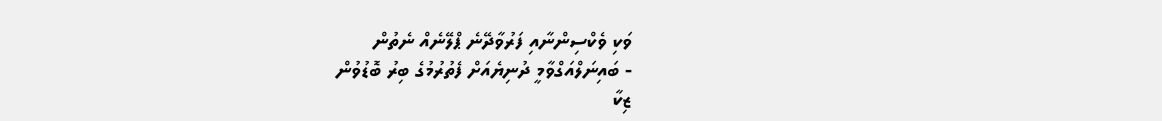ވަކި ވެކްސިންނާއި ފަރުވާދޭނެ ޕްލޭނެއް ނެތުން
- ބައިނަލްއަގްވާމީ ދުނިޔެއަށް ފެތުރުމުގެ ބިރު ބޮޑުވުން
ޒިކާ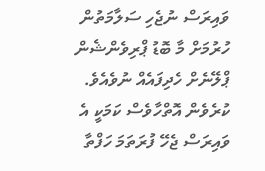ވައިރަސް ނުޖެހި ސަލާމަތުން ހުރުމަށް މާ ބޮޑު ޕްރިވެންޝެން ޕްލޭނެށް ހެދިފައެއް ނުވެއެވެ. ކުރެވެން އޮތްހާވެސް ކަމަކީ އެ ވައިރަސް ޖެހޭ ފުރަތަމަ ހަފްތާ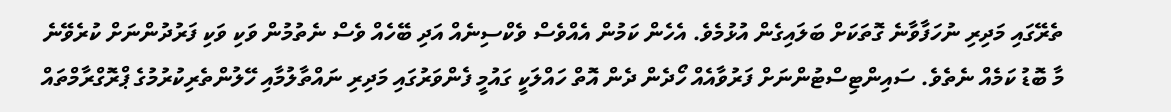ތެރޭގައި މަދިރި ނުހަފާވާނެ ގޮތަކަށް ބަލައިގެން އުޅުމެވެ. އެހެން ކަމުން އެއްވެސް ވެކްސިނެއް އަދި ބޭހެއް ވެސް ނެތުމުން ވަކި ވަކި ފަރުދުންނަށް ކުރެވޭނެ މާ ބޮޑު ކަމެއް ނެތެވެ. ސައިންޓިސްޓުންނަށް ފަރުވާއެއް ހޯދެން ދެން އޮތް ހައްލަކީ ގައުމީ ފެންވަރުގައި މަދިރި ނައްތާލުމާއި ހޭލުންތެރިކުރުމުގެ ޕްރޮގްރާމްތައް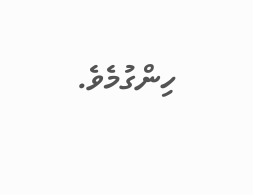ހިންގުމެވެ.